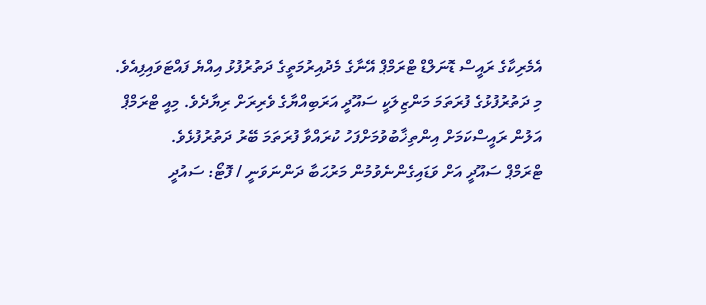އެމެރިކާގެ ރައީސް ޑޮނަލްޑް ޓްރަމްޕް އޭނާގެ މެދުއިރުމަތީގެ ދަތުރުފުޅު އިއްޔެ ފައްޓަވައިފިއެވެ. މި ދަތުރުފުޅުގެ ފުރަތަމަ މަންޒިލަކީ ސައޫދީ އަރަބިއްޔާގެ ވެރިރަށް ރިޔާދެވެ. މިއީ ޓްރަމްޕް އަލުން ރައީސްކަމަށް އިންތިޚާބުވުމަށްފަހު ކުރައްވާ ފުރަތަމަ ބޭރު ދަތުރުފުޅެވެ.
ޓްރަމްޕް ސައޫދީ އަށް ވަޑައިގެންނެވުމުން މަރުޙަބާ ދަންނަވަނީ / ފޮޓޯ: ސައުދީ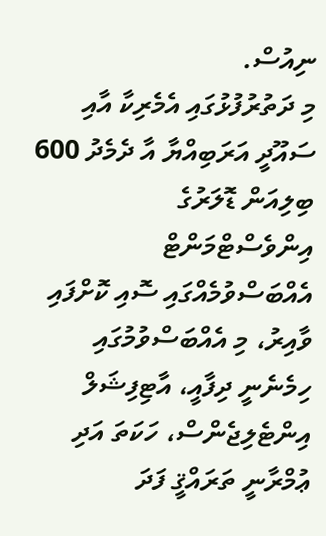ނިއުސް.
މި ދަތުރުފުޅުގައި އެމެރިކާ އާއި ސައޫދީ އަރަބިއްޔާ އާ ދެމެދު 600 ބިލިއަން ޑޮލަރުގެ އިންވެސްޓްމަންޓް އެއްބަސްވުމެއްގައި ސޮއި ކޮށްފައި ވާއިރު، މި އެއްބަސްވުމުގައި ހިމެނެނީ ދިފާއީ، އާޓިފިޝަލް އިންޓެލިޖެންސް، ހަކަތަ އަދި ޢުމްރާނީ ތަރައްޤީ ފަދަ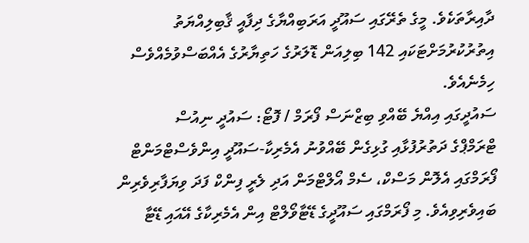ދާއިރާތަކެވެ. މީގެ ތެރޭގައި ސައޫދީ އަރަބިއްޔާގެ ދިފާއީ ޤާބިލިއްޔަތު އިތުރުކުރުމަށްޓަކައި 142 ބިލިއަން ޑޮލަރުގެ ހަތިޔާރުގެ އެއްބަސްވުމެއްވެސް ހިމެނެއެވެ.
ސައުދީގައި އިއްޔެ ބޭއްވި ބިޒްނަސް ފޯރަމް / ފޮޓޯ: ސައުދީ ނިއުސް
ޓްރަމްޕްގެ ދަތުރުފުޅާއި ގުޅިގެން ބޭއްވުނު އެމެރިކާ-ސައޫދީ އިންވެސްޓްމަންޓް ފޯރަމްގައި އެލޮން މަސްކް، ސެމް އޯލްޓްމަން އަދި ލެރީ ފިންކް ފަދަ ވިޔަފާރިވެރިން ބައިވެރިވިއެވެ. މި ފޯރަމްގައި ސައޫދީގެ ޑޭޓާވޯލްޓް އިން އެމެރިކާގެ އޭއައި ޑޭޓާ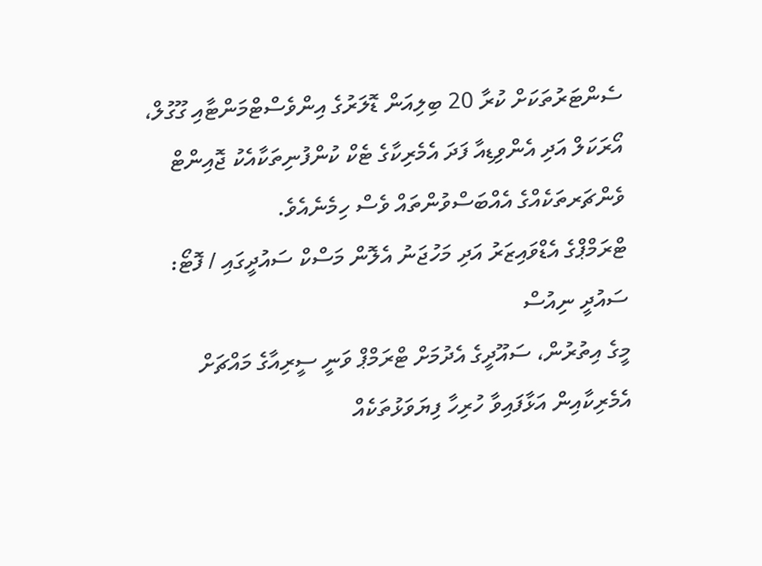ސެންޓަރުތަކަށް ކުރާ 20 ބިލިއަން ޑޮލަރުގެ އިންވެސްޓްމަންޓާއި ގޫގުލް، އޯރަކަލް އަދި އެންވިޑިއާ ފަދަ އެމެރިކާގެ ޓެކް ކުންފުނިތަކާއެކު ޖޮއިންޓް ވެންޗަރތަކެއްގެ އެއްބަސްވުންތައް ވެސް ހިމެނެއެވެ.
ޓްރަމްޕްގެ އެޑްވައިޒަރު އަދި މަހުޖަނު އެލޮން މަސްކް ސައުދީގައި / ފޮޓޯ: ސައުދީ ނިއުސް
މީގެ އިތުރުން، ސައޫދީގެ އެދުމަށް ޓްރަމްޕް ވަނީ ސީރިއާގެ މައްޗަށް އެމެރިކާއިން އަޅާފައިވާ ހުރިހާ ފިޔަވަޅުތަކެއް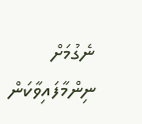ނެގުމަށް ނިންމާފައިވާކަން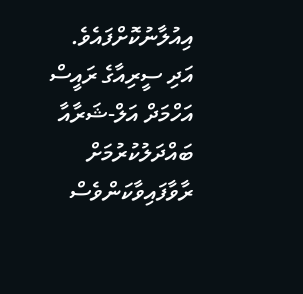އިއުލާނުކޮށްފައެވެ. އަދި ސީރިއާގެ ރައީސް އަހްމަދް އަލް-ޝަރާއާ ބައްދަލުކުރުމަށް ރާވާފައިވާކަންވެސް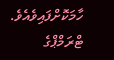ހާމަކޮށްފައިވެއެވެ.
ޓްރަމްޕްގެ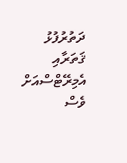ދަތުރުފުޅު ޤަތަރާއި އެމިރޭޓްސްއަށް ވެސް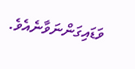ވަޑައިގަންނަވާނެއެވެ.